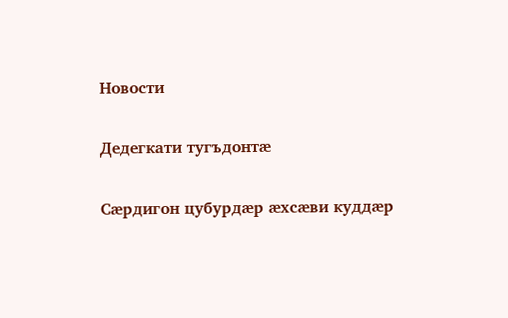Новости

Дедегкати тугъдонтӕ

Сӕрдигон цубурдӕр ӕхсӕви куддӕр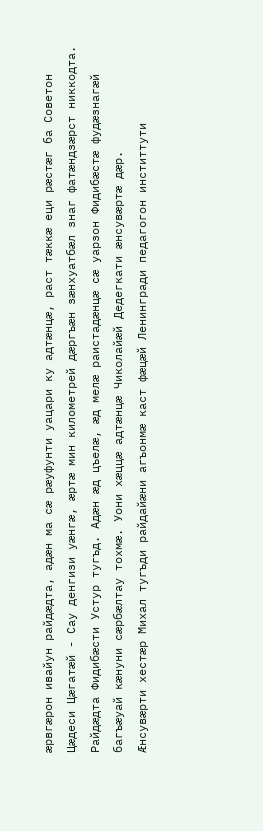ӕрвгӕрон ивайун райдӕдта, адӕн ма сӕ рӕуфунти уацари ку адтӕнцӕ, раст тӕккӕ еци рӕстӕг ба Советон Цӕдеси Цӕгатӕй - Сау денгизи уӕнгӕ, ӕртӕ мин километрей дӕргъӕн зӕнхуатбӕл знаг фатӕндзӕрст никкодта. Райдӕдта Фидибӕсти Устур тугъд. Адæн ӕд цъелӕ, ӕд мелӕ раистадӕнцӕ сӕ уарзон Фидибӕстӕ фудӕзнагӕй багъӕуай кӕнуни сӕрбӕлтау тохмӕ. Уони хӕццӕ адтӕнцӕ Чиколайæй Дедегкати ӕнсувӕртӕ дӕр.
Ӕнсувӕрти хестӕр Михал тугъди райдайӕни агъонмӕ каст фӕцӕй Ленингради педагогон инститтути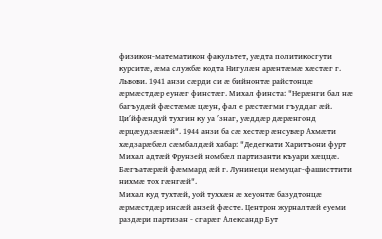физикон-математикон факультет, уӕдта политикосгути курситӕ, ӕма службӕ кодта Нигулӕн арӕнтӕмӕ хӕстӕг г. Львови. 1941 анзи сӕрди си ӕ бийнонтӕ райстонцӕ ӕрмӕстдӕр еунӕг финстӕг. Михал финста: "Нерӕнги бал нӕ багъудӕй фӕстӕмӕ цӕун, фал е рӕстӕгми гъуддаг ӕй. Циʹйфӕндуй тухгин ку уа ʹзнаг, уӕддӕр дӕрӕнгонд ӕрцӕудзӕнӕй". 1944 анзи ба сӕ хестӕр ӕнсувӕр Ахмӕти хӕдзарӕбӕл сӕмбалдӕй хабар: "Дедегкати Харитъони фурт Михал адтӕй Фрунзей номбӕл партизанти къуари хӕццӕ. Бӕгъатӕрӕй фӕммард æй г. Лунинеци немуцаг-фашисттити нихмӕ тох гӕнгӕй".
Михал куд тухтӕй, уой туххӕн ӕ хеуонтӕ базудтонцӕ ӕрмӕстдӕр инсӕй анзей фӕсте. Центрон журналтӕй еуеми раздӕри партизан - сгарӕг Александр Бут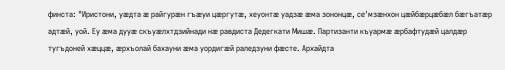финста: "Иристони, уӕдта ӕ райгурӕн гъӕуи цӕргутӕ, хеуонтӕ уадзӕ ӕма зононцӕ, сеʹмзӕнхон цӕйбӕрцӕбӕл бӕгъатӕр адтӕй, уой. Еу ӕма дууӕ скъуӕлхтдзийнади нӕ равдиста Дедегкати Мишӕ. Партизанти къуармӕ ӕрбафтудӕй цалдӕр тугъдоней хӕццӕ, ӕрхъолай бахауни ӕма уордигӕй раледзуни фӕсте. Архайдта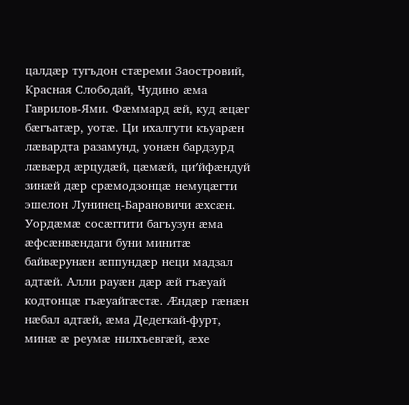цалдӕр тугъдон стӕреми Заостровий, Красная Слободай, Чудино ӕма Гаврилов-Ями. Фӕммард ӕй, куд ӕцӕг бӕгъатӕр, уотӕ. Ци ихалгути къуарӕн лӕвардта разамунд, уонӕн бардзурд лӕвӕрд ӕрцудӕй, цӕмӕй, циʹйфӕндуй зинӕй дӕр срӕмодзонцӕ немуцӕгти эшелон Лунинец-Барановичи ӕхсӕн. Уордӕмӕ сосӕггити багъузун ӕма ӕфсӕнвӕндаги буни минитӕ байвӕрунӕн ӕппундӕр неци мадзал адтӕй. Алли рауӕн дӕр ӕй гъӕуай кодтонцӕ гъӕуайгӕстӕ. Ӕндӕр гӕнӕн нӕбал адтӕй, ӕма Дедегкай-фурт, минӕ ӕ реумӕ нилхъевгӕй, ӕхе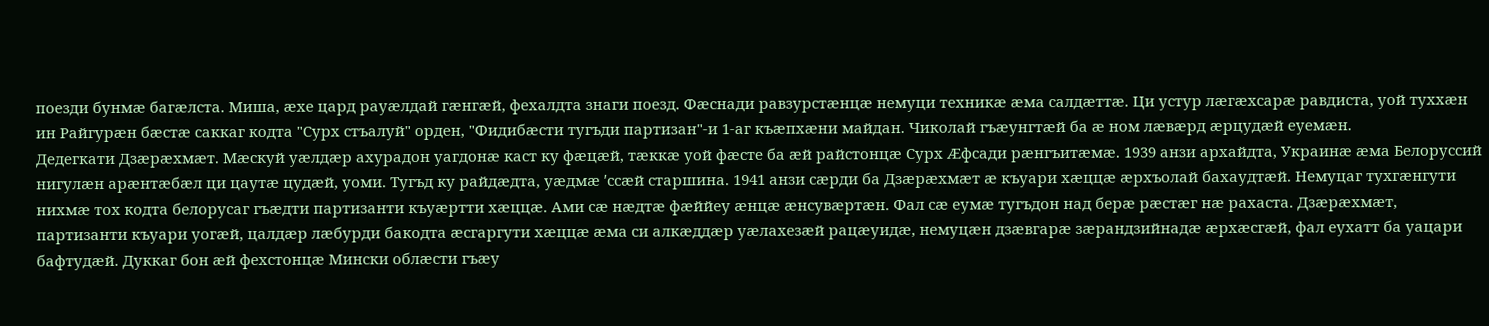поезди бунмӕ багӕлста. Миша, ӕхе цард рауӕлдай гӕнгӕй, фехалдта знаги поезд. Фӕснади равзурстӕнцӕ немуци техникӕ ӕма салдӕттӕ. Ци устур лӕгӕхсарӕ равдиста, уой туххӕн ин Райгурӕн бӕстӕ саккаг кодта "Сурх стъалуй" орден, "Фидибӕсти тугъди партизан"-и 1-аг къӕпхӕни майдан. Чиколай гъӕунгтӕй ба ӕ ном лӕвӕрд ӕрцудӕй еуемӕн.
Дедегкати Дзӕрӕхмӕт. Мӕскуй уӕлдӕр ахурадон уагдонӕ каст ку фӕцӕй, тӕккӕ уой фӕсте ба ӕй райстонцӕ Сурх Ӕфсади рӕнгъитӕмӕ. 1939 анзи архайдта, Украинӕ ӕма Белоруссий нигулӕн арӕнтӕбӕл ци цаутӕ цудӕй, уоми. Тугъд ку райдӕдта, уӕдмӕ ʹссӕй старшина. 1941 анзи сӕрди ба Дзӕрӕхмӕт ӕ къуари хӕццӕ ӕрхъолай бахаудтӕй. Немуцаг тухгӕнгути нихмӕ тох кодта белорусаг гъӕдти партизанти къуӕртти хӕццӕ. Ами сӕ нӕдтӕ фӕййеу ӕнцӕ ӕнсувӕртӕн. Фал сӕ еумӕ тугъдон над берӕ рӕстӕг нӕ рахаста. Дзӕрӕхмӕт, партизанти къуари уогӕй, цалдӕр лӕбурди бакодта ӕсгаргути хӕццӕ ӕма си алкӕддӕр уӕлахезӕй рацӕуидӕ, немуцӕн дзӕвгарӕ зӕрандзийнадӕ ӕрхӕсгӕй, фал еухатт ба уацари бафтудӕй. Дуккаг бон ӕй фехстонцӕ Мински облӕсти гъӕу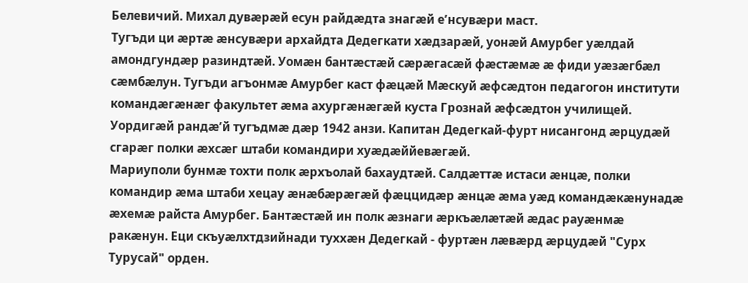Белевичий. Михал дувӕрӕй есун райдӕдта знагӕй еʹнсувӕри маст.
Тугъди ци ӕртӕ ӕнсувӕри архайдта Дедегкати хӕдзарӕй, уонӕй Амурбег уӕлдай амондгундӕр разиндтӕй. Уомӕн бантӕстӕй сӕрӕгасӕй фӕстӕмӕ ӕ фиди уӕзӕгбӕл сӕмбӕлун. Тугъди агъонмӕ Амурбег каст фӕцӕй Мӕскуй ӕфсӕдтон педагогон институти командӕгӕнӕг факультет ӕма ахургӕнӕгӕй куста Грознай ӕфсӕдтон училищей. Уордигӕй рандӕʹй тугъдмӕ дӕр 1942 анзи. Капитан Дедегкай-фурт нисангонд ӕрцудӕй сгарӕг полки ӕхсӕг штаби командири хуӕдӕййевӕгӕй.
Мариуполи бунмӕ тохти полк ӕрхъолай бахаудтӕй. Салдӕттӕ истаси ӕнцӕ, полки командир ӕма штаби хецау ӕнӕбӕрӕгӕй фӕццидӕр ӕнцӕ ӕма уӕд командӕкӕнунадӕ ӕхемӕ райста Амурбег. Бантӕстӕй ин полк ӕзнаги ӕркъӕлӕтӕй ӕдас рауӕнмӕ ракӕнун. Еци скъуӕлхтдзийнади туххӕн Дедегкай - фуртӕн лӕвӕрд ӕрцудӕй "Сурх Турусай" орден.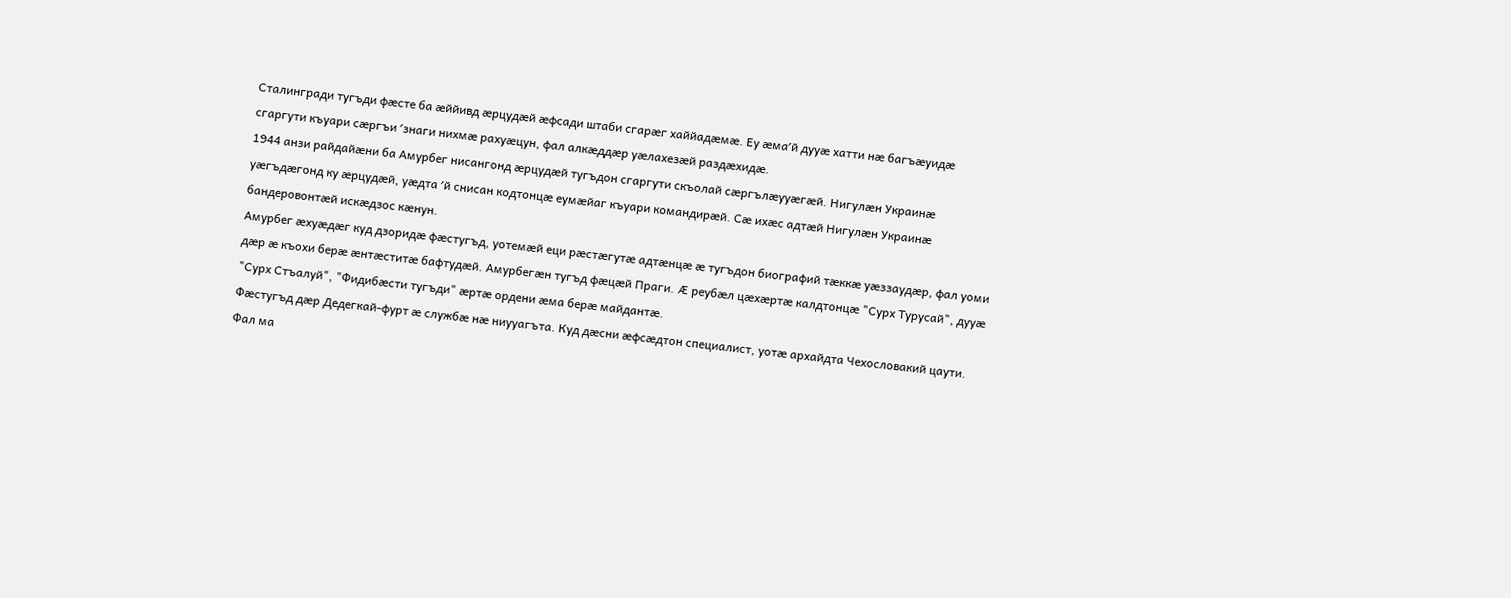Сталингради тугъди фӕсте ба ӕййивд ӕрцудӕй ӕфсади штаби сгарӕг хаййадӕмӕ. Еу ӕмаʹй дууӕ хатти нӕ багъӕуидӕ сгаргути къуари сӕргъи ʹзнаги нихмӕ рахуӕцун, фал алкӕддӕр уӕлахезӕй раздӕхидӕ.
1944 анзи райдайӕни ба Амурбег нисангонд ӕрцудӕй тугъдон сгаргути скъолай сӕргълӕууӕгӕй. Нигулӕн Украинӕ уӕгъдӕгонд ку ӕрцудӕй, уӕдта ʹй снисан кодтонцӕ еумӕйаг къуари командирӕй. Сӕ ихӕс адтӕй Нигулӕн Украинӕ бандеровонтӕй искӕдзос кӕнун.
Амурбег ӕхуӕдӕг куд дзоридӕ фӕстугъд, уотемӕй еци рӕстӕгутӕ адтӕнцӕ ӕ тугъдон биографий тӕккӕ уӕззаудӕр, фал уоми дӕр ӕ къохи берӕ ӕнтӕститӕ бафтудӕй. Амурбегӕн тугъд фӕцӕй Праги. Ӕ реубӕл цӕхӕртӕ калдтонцӕ "Сурх Турусай", дууӕ "Сурх Стъалуй", "Фидибӕсти тугъди" ӕртӕ ордени ӕма берӕ майдантӕ.
Фӕстугъд дӕр Дедегкай-фурт ӕ службӕ нӕ ниууагъта. Куд дӕсни ӕфсӕдтон специалист, уотӕ архайдта Чехословакий цаути. Фал ма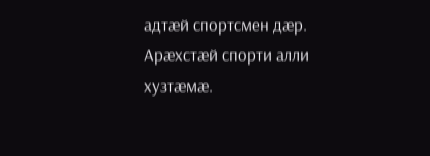адтӕй спортсмен дӕр. Арӕхстӕй спорти алли хузтӕмӕ.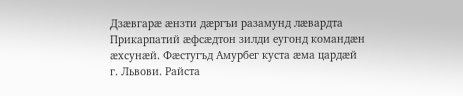Дзӕвгарӕ ӕнзти дӕргъи разамунд лӕвардта Прикарпатий ӕфсӕдтон зилди еугонд командӕн ӕхсунӕй. Фӕстугъд Амурбег куста ӕма цардӕй г. Львови. Райста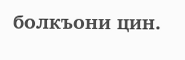болкъони цин.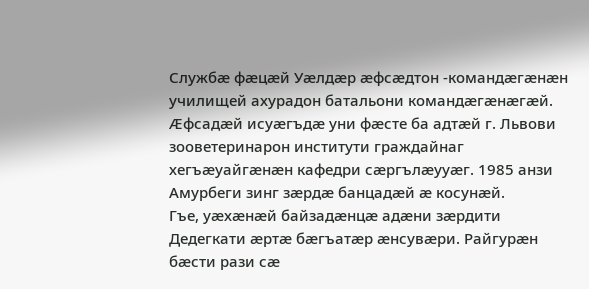Службӕ фӕцӕй Уӕлдӕр ӕфсӕдтон -командӕгӕнӕн училищей ахурадон батальони командӕгӕнӕгӕй. Ӕфсадӕй исуӕгъдӕ уни фӕсте ба адтӕй г. Львови зооветеринарон институти граждайнаг хегъӕуайгӕнӕн кафедри сӕргълӕууӕг. 1985 анзи Амурбеги зинг зӕрдӕ банцадӕй ӕ косунӕй.
Гъе, уӕхӕнӕй байзадӕнцӕ адӕни зӕрдити Дедегкати ӕртӕ бӕгъатӕр ӕнсувӕри. Райгурӕн бӕсти рази сӕ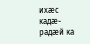ихӕс кадӕ-радӕй ка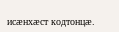исӕнхӕст кодтонцæ.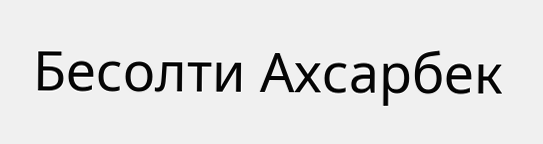Бесолти Ахсарбек